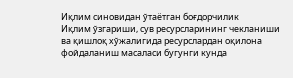Иқлим синовидан ўтаётган боғдорчилик
Иқлим ўзгариши, сув ресурсларининг чекланиши ва қишлоқ хўжалигида ресурслардан оқилона фойдаланиш масаласи бугунги кунда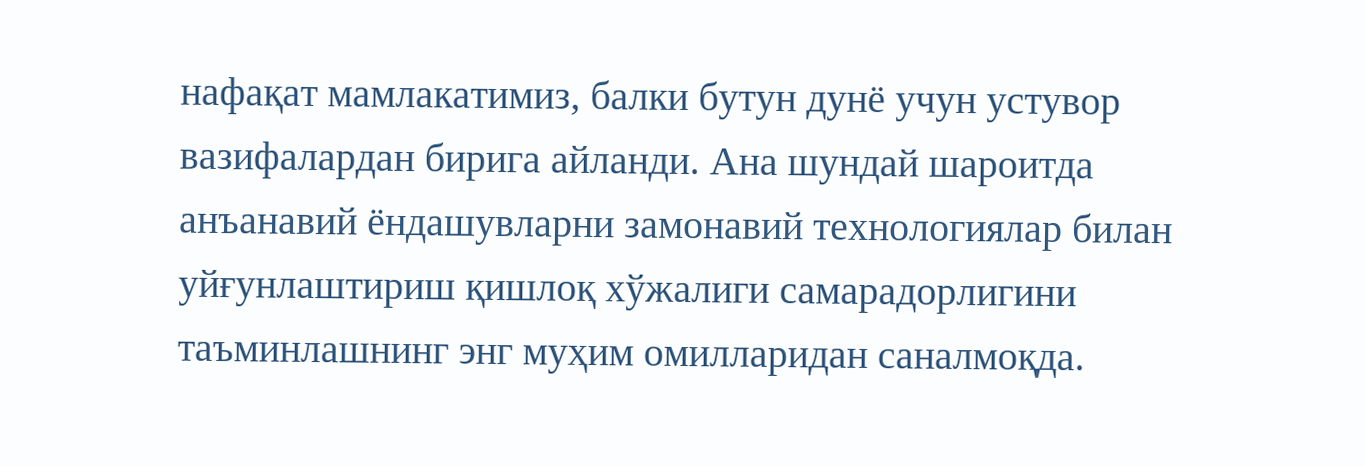нафақат мамлакатимиз, балки бутун дунё учун устувор вазифалардан бирига айланди. Ана шундай шароитда анъанавий ёндашувларни замонавий технологиялар билан уйғунлаштириш қишлоқ хўжалиги самарадорлигини таъминлашнинг энг муҳим омилларидан саналмоқда.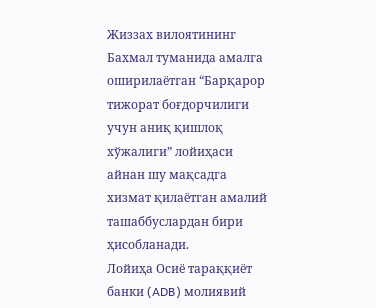Жиззах вилоятининг Бахмал туманида амалга оширилаётган “Барқарор тижорат боғдорчилиги учун аниқ қишлоқ хўжалиги” лойиҳаси айнан шу мақсадга хизмат қилаётган амалий ташаббуслардан бири ҳисобланади.
Лойиҳа Осиё тараққиёт банки (ADB) молиявий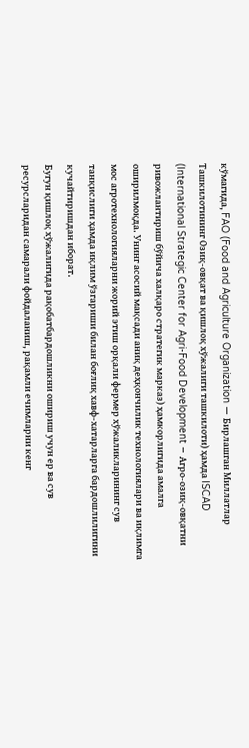кўмагида, FAO (Food and Agriculture Organization — Бирлашган Миллатлар Ташкилотининг Озиқ-овқат ва қишлоқ хўжалиги ташкилоти) ҳамда ISCAD (International Strategic Center for Agri-Food Development – Агро-озиқ-овқатни ривожлантириш бўйича халқаро стратегик марказ) ҳамкорлигида амалга оширилмоқда. Унинг асосий мақсади аниқ деҳқончилик технологиялари ва иқлимга мос агротехнологияларни жорий этиш орқали фермер хўжаликларининг сув танқислиги ҳамда иқлим ўзгариши билан боғлиқ хавф-хатарларга бардошлилигини кучайтиришдан иборат.
Бугун қишлоқ хўжалигида рақобатбардошликни ошириш учун ер ва сув ресурсларидан самарали фойдаланиш, рақамли ечимларни кенг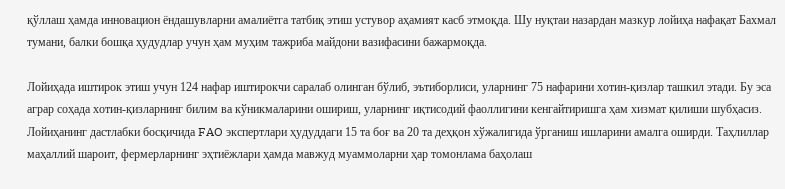қўллаш ҳамда инновацион ёндашувларни амалиётга татбиқ этиш устувор аҳамият касб этмоқда. Шу нуқтаи назардан мазкур лойиҳа нафақат Бахмал тумани, балки бошқа ҳудудлар учун ҳам муҳим тажриба майдони вазифасини бажармоқда.

Лойиҳада иштирок этиш учун 124 нафар иштирокчи саралаб олинган бўлиб, эътиборлиси, уларнинг 75 нафарини хотин-қизлар ташкил этади. Бу эса аграр соҳада хотин-қизларнинг билим ва кўникмаларини ошириш, уларнинг иқтисодий фаоллигини кенгайтиришга ҳам хизмат қилиши шубҳасиз.
Лойиҳанинг дастлабки босқичида FAO экспертлари ҳудуддаги 15 та боғ ва 20 та деҳқон хўжалигида ўрганиш ишларини амалга оширди. Таҳлиллар маҳаллий шароит, фермерларнинг эҳтиёжлари ҳамда мавжуд муаммоларни ҳар томонлама баҳолаш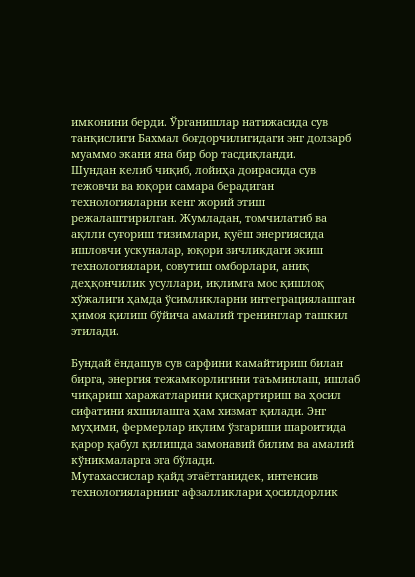имконини берди. Ўрганишлар натижасида сув танқислиги Бахмал боғдорчилигидаги энг долзарб муаммо экани яна бир бор тасдиқланди.
Шундан келиб чиқиб, лойиҳа доирасида сув тежовчи ва юқори самара берадиган технологияларни кенг жорий этиш режалаштирилган. Жумладан, томчилатиб ва ақлли суғориш тизимлари, қуёш энергиясида ишловчи ускуналар, юқори зичликдаги экиш технологиялари, совутиш омборлари, аниқ деҳқончилик усуллари, иқлимга мос қишлоқ хўжалиги ҳамда ўсимликларни интеграциялашган ҳимоя қилиш бўйича амалий тренинглар ташкил этилади.

Бундай ёндашув сув сарфини камайтириш билан бирга, энергия тежамкорлигини таъминлаш, ишлаб чиқариш харажатларини қисқартириш ва ҳосил сифатини яхшилашга ҳам хизмат қилади. Энг муҳими, фермерлар иқлим ўзгариши шароитида қарор қабул қилишда замонавий билим ва амалий кўникмаларга эга бўлади.
Мутахассислар қайд этаётганидек, интенсив технологияларнинг афзалликлари ҳосилдорлик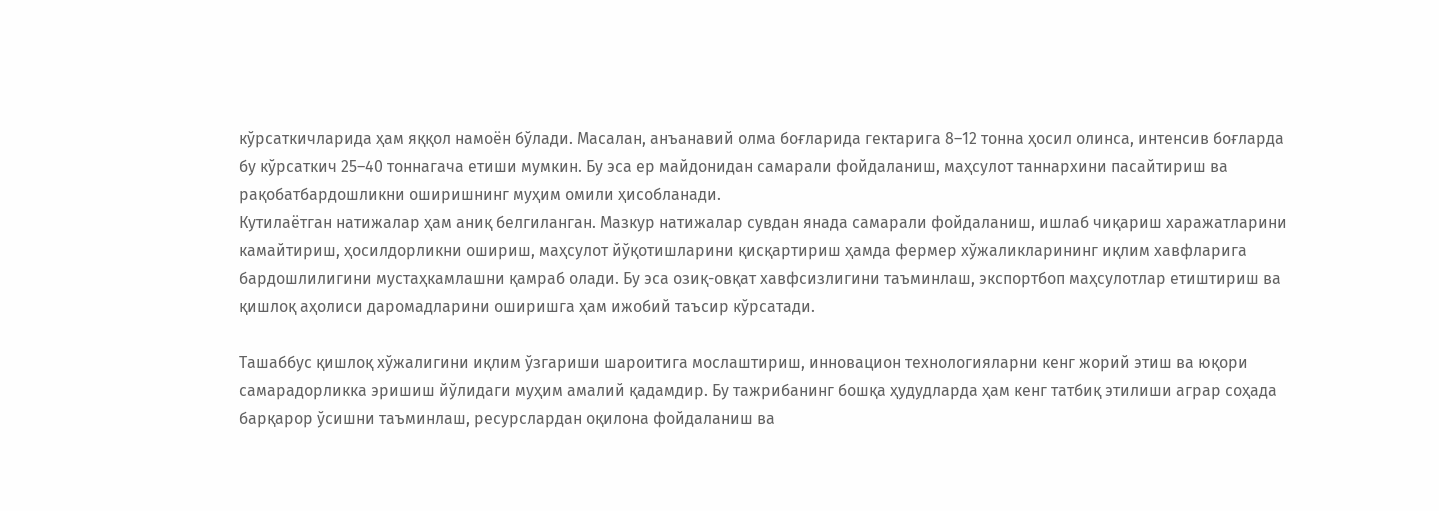кўрсаткичларида ҳам яққол намоён бўлади. Масалан, анъанавий олма боғларида гектарига 8–12 тонна ҳосил олинса, интенсив боғларда бу кўрсаткич 25–40 тоннагача етиши мумкин. Бу эса ер майдонидан самарали фойдаланиш, маҳсулот таннархини пасайтириш ва рақобатбардошликни оширишнинг муҳим омили ҳисобланади.
Кутилаётган натижалар ҳам аниқ белгиланган. Мазкур натижалар сувдан янада самарали фойдаланиш, ишлаб чиқариш харажатларини камайтириш, ҳосилдорликни ошириш, маҳсулот йўқотишларини қисқартириш ҳамда фермер хўжаликларининг иқлим хавфларига бардошлилигини мустаҳкамлашни қамраб олади. Бу эса озиқ-овқат хавфсизлигини таъминлаш, экспортбоп маҳсулотлар етиштириш ва қишлоқ аҳолиси даромадларини оширишга ҳам ижобий таъсир кўрсатади.

Ташаббус қишлоқ хўжалигини иқлим ўзгариши шароитига мослаштириш, инновацион технологияларни кенг жорий этиш ва юқори самарадорликка эришиш йўлидаги муҳим амалий қадамдир. Бу тажрибанинг бошқа ҳудудларда ҳам кенг татбиқ этилиши аграр соҳада барқарор ўсишни таъминлаш, ресурслардан оқилона фойдаланиш ва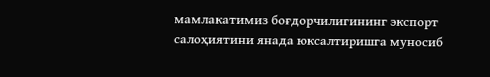мамлакатимиз боғдорчилигининг экспорт салоҳиятини янада юксалтиришга муносиб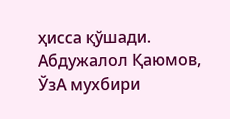ҳисса қўшади.
Абдужалол Қаюмов, ЎзА мухбири